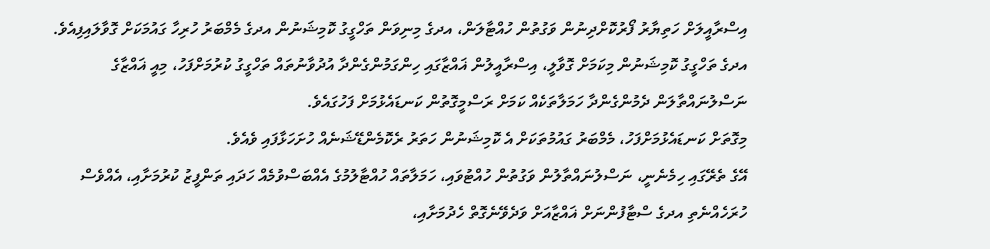އިސްރާއީލަށް ހަތިޔާރު ފޯރުކޮށްދިނުން ވަގުތުން ހުއްޓާލަން، އދގެ މިނިވަން ތަހްގީގު ކޮމިޝަނުން އދގެ މެމްބަރު ހުރިހާ ގައުމަކަށް ގޮވާލައިފިއެވެ.
އދގެ ތަހްގީގު ކޮމިޝަނުން މިކަމަށް ގޮވާލީ، އިސްރާއީލުން ޣައްޒާގައި ހިންގަމުންގެންދާ އުދުވާނުތައް ތަހްގީގު ކުރުމަށްފަހު، މިއީ ޣައްޒާގެ ނަސްލުނައްތާލަން ދެމުންގެންދާ ހަމަލާތަކެއް ކަމަށް ރަސްމީގޮތުން ކަނޑައެޅުމަށް ފަހުގައެވެ.
މިގޮތަށް ކަނޑައެޅުމަށްފަހު، މެމްބަރު ގައުމުތަކަށް އެ ކޮމިޝަނުން ހަތަރު ރެކޮމެންޑޭޝަނެއް ހުށަހަޅާފައި ވެއެވެ.
އޭގެ ތެރޭގައި ހިމެނެނީ، ނަސްލުނައްތާލުން ވަގުތުން ހުއްޓުވައި، ހަމަލާތައް ހުއްޓާލުމުގެ އެއްބަސްވުމެއް ހަދައި ތަންފީޒު ކުރުމަށާއި، އެއްވެސް ހުރަހެއްނެތި އދގެ ސްޓާފުންނަށް ޣައްޒާއަށް ވަދެވޭނެގޮތް ހެދުމަށާއި،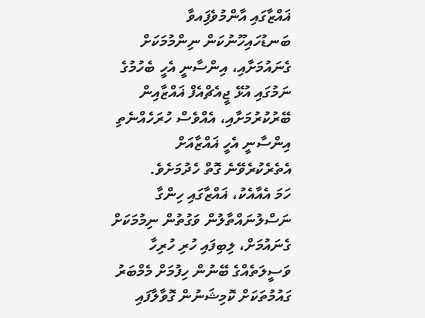ޣައްޒާގައި އާންމުވެފަިއވާ ބަނޑުހައިހޫނުކަން ނިންމުމަކަށް ގެނައުމަށާއި، އިންސާނީ އެހީ ބެހުމުގެ ނަމުގައި އުޅޭ ޖީއެޗްއެފް ޣައްޒާއިން ބޭރުކުރުމަށާއި، އެއްވެސް ހުރަހެއްނެތި އިންސާނީ އެހީ ޣައްޒާއަށް އެތެރެކުރެވޭނެ ގޮތް ހެދުމަށެވެ.
ހަމަ އެއާއެކު، ޣައްޒާގައި ހިންގާ ނަސްލުނައްތާލުން ވަގުތުން ނިމުމަކަށް ގެނައުމަށް، ލިބިފައި ހުރި ހުރިހާ ވަސީލަތެއްގެ ބޭނުން ހިފުމަށް މެމްބަރު ގައުމުތަކަށް ކޮމިޝަނުން ގޮވާލާފައި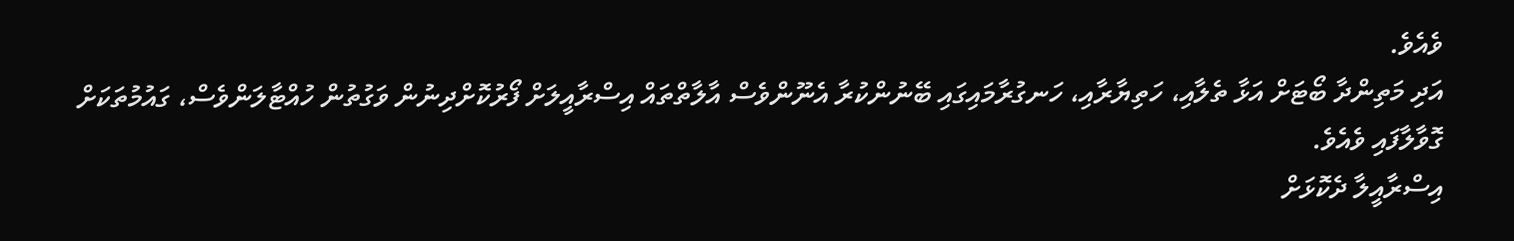ވެއެވެ.
އަދި މަތިންދާ ބޯޓަށް އަޅާ ތެލާއި، ހަތިޔާރާއި، ހަނގުރާމައިގައި ބޭނުންކުރާ އެނޫންވެސް އާލާތްތައް އިސްރާއީލަށް ފޯރުކޮށްދިނުން ވަގުތުން ހުއްޓާލަންވެސް، ގައުމުތަކަށް ގޮވާލާފައި ވެއެވެ.
އިސްރާއީލާ ދެކޮޅަށް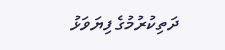ދަތިކުރުމުގެ ފިޔަވަޅު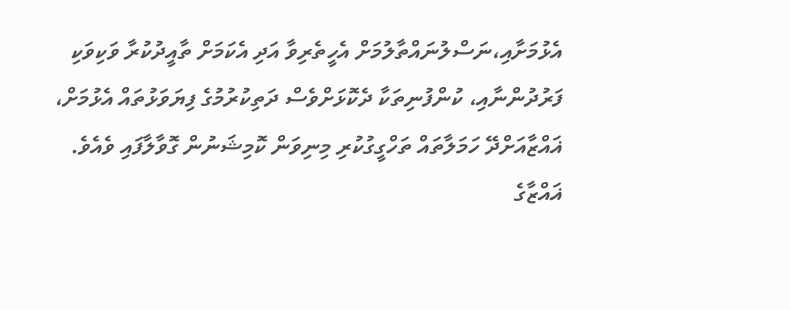އެޅުމަށާއި،ނަސްލުނައްތާލުމަށް އެހީތެރިވާ އަދި އެކަމަށް ތާއީދުކުރާ ވަކިވަކި ފަރުދުންނާއި، ކުންފުނިތަކާ ދެކޮޅަށްވެސް ދަތިކުރުމުގެ ފިޔަވަޅުތައް އެޅުމަށް، ޣައްޒާއަށްދޭ ހަމަލާތައް ތަހްގީގުކުރި މިނިވަން ކޮމިޝަނުން ގޮވާލާފައި ވެއެވެ.
ޣައްޒާގެ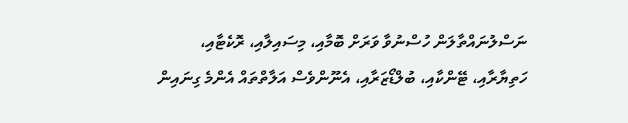ނަސްލުނައްތާލަން ހުސްނުވާ ވަރަށް ބޮމާއި، މިސައިލާއި، ރޮކެޓާއި، ހަތިޔާރާއި، ޓޭންކާއި، ބުލްޑޯޒަރާއި، އެނޫންވެސް އަލާތްތައް އެންމެ ގިނައިން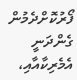ފޯރުކޮށްދެމުން ގެންދަނީ އެމެރިކާއާއި،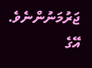ޖަރުމަނުންނެވެ.
އޭގެ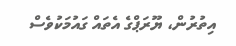އިތުރުން، ޔޫރަޕްގެ އެތައް ގައުމަކުވެސް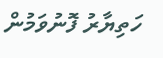ހަތިޔާރު ފޮނުވަމުން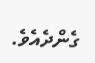ގެންދެއެވެ.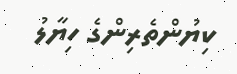ކިޔުންތެރިންގެ ހިޔާލު